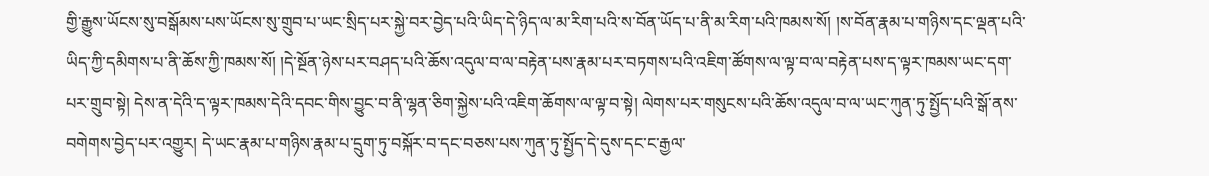གྱི་རྒྱུས་ཡོངས་སུ་བསྒོམས་པས་ཡོངས་སུ་གྲུབ་པ་ཡང་སྲིད་པར་སྐྱེ་བར་བྱེད་པའི་ཡིད་དེ་ཉིད་ལ་མ་རིག་པའི་ས་བོན་ཡོད་པ་ནི་མ་རིག་པའི་ཁམས་སོ། །ས་བོན་རྣམ་པ་གཉིས་དང་ལྡན་པའི་ཡིད་ཀྱི་དམིགས་པ་ནི་ཆོས་ཀྱི་ཁམས་སོ། །དེ་སྔོན་ཉེས་པར་བཤད་པའི་ཆོས་འདུལ་བ་ལ་བརྟེན་པས་རྣམ་པར་བཏགས་པའི་འཇིག་ཚོགས་ལ་ལྟ་བ་ལ་བརྟེན་པས་ད་ལྟར་ཁམས་ཡང་དག་པར་གྲུབ་སྟེ། དེས་ན་དེའི་ད་ལྟར་ཁམས་དེའི་དབང་གིས་བྱུང་བ་ནི་ལྷན་ཅིག་སྐྱེས་པའི་འཇིག་ཆོགས་ལ་ལྟ་བ་སྟེ། ལེགས་པར་གསུངས་པའི་ཆོས་འདུལ་བ་ལ་ཡང་ཀུན་ཏུ་སྤྱོད་པའི་སྒོ་ནས་བགེགས་བྱེད་པར་འགྱུར། དེ་ཡང་རྣམ་པ་གཉིས་རྣམ་པ་དྲུག་ཏུ་བསྐོར་བ་དང་བཅས་པས་ཀུན་ཏུ་སྤྱོད་དེ་དུས་དང་ང་རྒྱལ་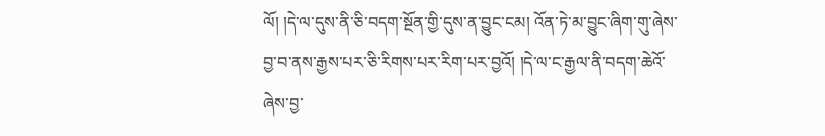ལོ། །དེ་ལ་དུས་ནི་ཅི་བདག་སྔོན་གྱི་དུས་ན་བྱུང་ངམ། འོན་ཏེ་མ་བྱུང་ཞིག་གུ་ཞེས་བྱ་བ་ནས་རྒྱས་པར་ཅི་རིགས་པར་རིག་པར་བྱའོ། །དེ་ལ་ང་རྒྱལ་ནི་བདག་ཆེའོ་ཞེས་བྱ་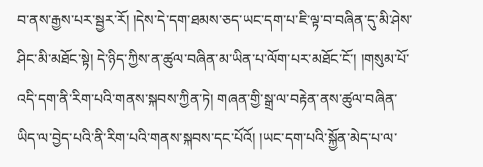བ་ནས་རྒྱས་པར་སྦྱར་རོ། །དེས་དེ་དག་ཐམས་ཅད་ཡང་དག་པ་ཇི་ལྟ་བ་བཞིན་དུ་མི་ཤེས་ཤིང་མི་མཐོང་སྟེ། དེ་ཉིད་ཀྱིས་ན་ཚུལ་བཞིན་མ་ཡིན་པ་ལོག་པར་མཐོང་ངོ་། །གསུམ་པོ་འདི་དག་ནི་རིག་པའི་གནས་སྐབས་ཀྱིན་ཏེ། གཞན་གྱི་སྒྲ་ལ་བརྟེན་ནས་ཚུལ་བཞིན་ཡིད་ལ་བྱེད་པའི་ནི་རིག་པའི་གནས་སྐབས་དང་པོའོ། །ཡང་དག་པའི་སྐྱོན་མེད་པ་ལ་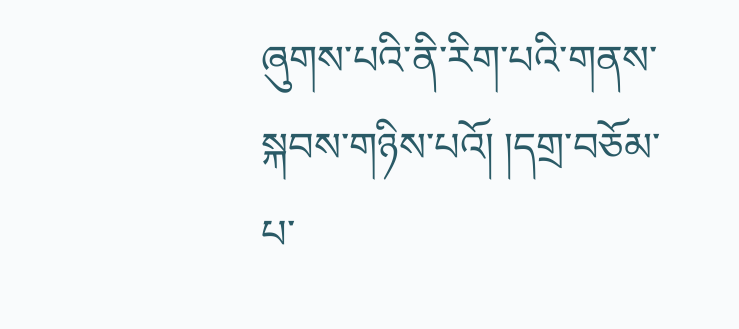ཞུགས་པའི་ནི་རིག་པའི་གནས་སྐབས་གཉིས་པའོ། །དགྲ་བཅོམ་པ་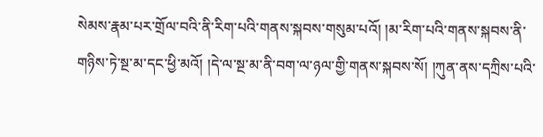སེམས་རྣམ་པར་གྲོལ་བའི་ནི་རིག་པའི་གནས་སྐབས་གསུམ་པའོ། །མ་རིག་པའི་གནས་སྐབས་ནི་གཉིས་ཏེ་སྔ་མ་དང་ཕྱི་མའོ། །དེ་ལ་སྔ་མ་ནི་བག་ལ་ཉལ་གྱི་གནས་སྐབས་སོ། །ཀུན་ནས་དཀྲིས་པའི་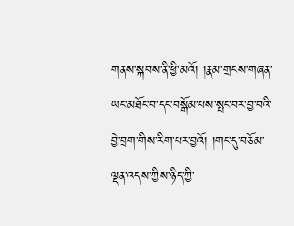གནས་སྐབས་ནི་ཕྱི་མའོ། །རྣམ་གྲངས་གཞན་ཡང་མཐོང་བ་དང་བསྒོམ་པས་སྤང་བར་བྱ་བའི་བྱེ་བྲག་གིས་རིག་པར་བྱའོ། །གང་དུ་བཅོམ་ལྡན་འདས་ཀྱིས་ཉིད་ཀྱི་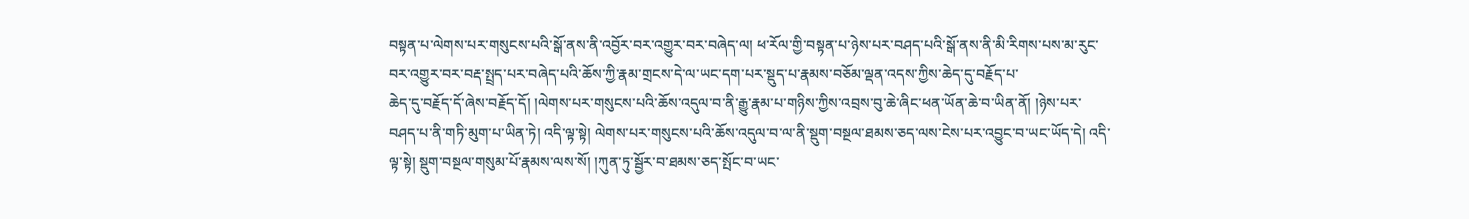བསྟན་པ་ལེགས་པར་གསུངས་པའི་སྒོ་ནས་ནི་འབྱོར་བར་འགྱུར་བར་བཞེད་ལ། ཕ་རོལ་གྱི་བསྟན་པ་ཉེས་པར་བཤད་པའི་སྒོ་ནས་ནི་མི་རིགས་པས་མ་རུང་བར་འགྱུར་བར་བརྡ་སྤྲད་པར་བཞེད་པའི་ཆོས་ཀྱི་རྣམ་གྲངས་དེ་ལ་ཡང་དག་པར་སྡུད་པ་རྣམས་བཅོམ་ལྡན་འདས་ཀྱིས་ཆེད་དུ་བརྗོད་པ་
ཆེད་དུ་བརྗོད་དོ་ཞེས་བརྗོད་དོ། །ལེགས་པར་གསུངས་པའི་ཆོས་འདུལ་བ་ནི་རྒྱུ་རྣམ་པ་གཉིས་ཀྱིས་འབྲས་བུ་ཆེ་ཞིང་ཕན་ཡོན་ཆེ་བ་ཡིན་ནོ། །ཉེས་པར་བཤད་པ་ནི་གཏི་མུག་པ་ཡིན་ཏེ། འདི་ལྟ་སྟེ། ལེགས་པར་གསུངས་པའི་ཆོས་འདུལ་བ་ལ་ནི་སྡུག་བསྔལ་ཐམས་ཅད་ལས་ངེས་པར་འབྱུང་བ་ཡང་ཡོད་དེ། འདི་ལྟ་སྟེ། སྡུག་བསྔལ་གསུམ་པོ་རྣམས་ལས་སོ། །ཀུན་ཏུ་སྦྱོར་བ་ཐམས་ཅད་སྤོང་བ་ཡང་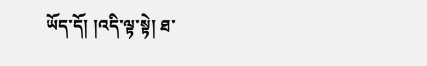ཡོད་དོ། །འདི་ལྟ་སྟེ། ཐ་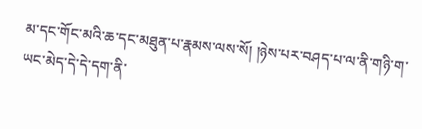མ་དང་གོང་མའི་ཆ་དང་མཐུན་པ་རྣམས་ལས་སོ། །ཉེས་པར་བཤད་པ་ལ་ནི་གཉི་ག་ཡང་མེད་དེ་དེ་དག་ནི་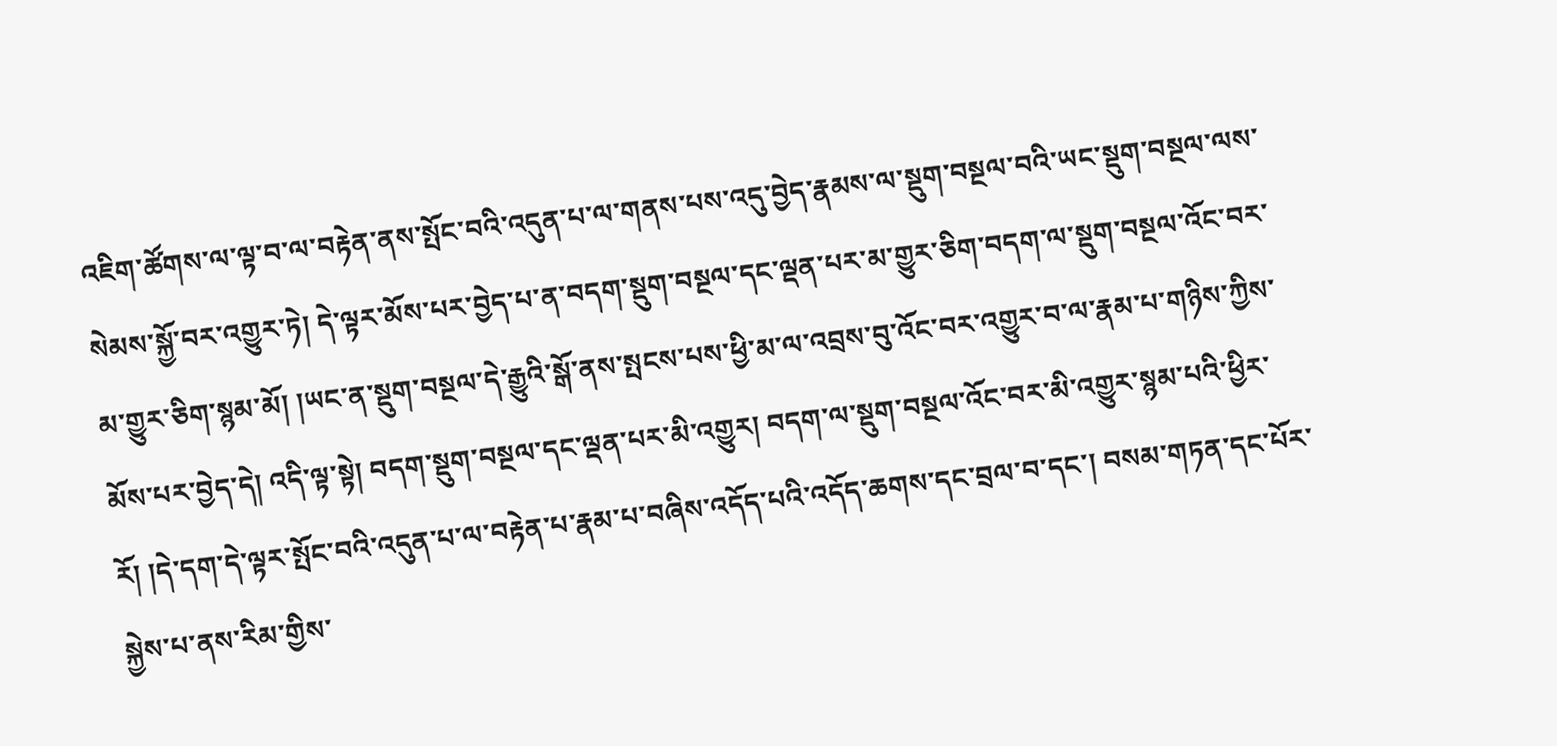འཇིག་ཚོགས་ལ་ལྟ་བ་ལ་བརྟེན་ནས་སྤོང་བའི་འདུན་པ་ལ་གནས་པས་འདུ་བྱེད་རྣམས་ལ་སྡུག་བསྔལ་བའི་ཡང་སྡུག་བསྔལ་ལས་སེམས་སྐྱོ་བར་འགྱུར་ཏེ། དེ་ལྟར་མོས་པར་བྱེད་པ་ན་བདག་སྡུག་བསྔལ་དང་ལྡན་པར་མ་གྱུར་ཅིག་བདག་ལ་སྡུག་བསྔལ་འོང་བར་མ་གྱུར་ཅིག་སྙམ་མོ། །ཡང་ན་སྡུག་བསྔལ་དེ་རྒྱུའི་སྒོ་ནས་སྤངས་པས་ཕྱི་མ་ལ་འབྲས་བུ་འོང་བར་འགྱུར་བ་ལ་རྣམ་པ་གཉིས་ཀྱིས་མོས་པར་བྱེད་དེ། འདི་ལྟ་སྟེ། བདག་སྡུག་བསྔལ་དང་ལྡན་པར་མི་འགྱུར། བདག་ལ་སྡུག་བསྔལ་འོང་བར་མི་འགྱུར་སྙམ་པའི་ཕྱིར་རོ། །དེ་དག་དེ་ལྟར་སྤོང་བའི་འདུན་པ་ལ་བརྟེན་པ་རྣམ་པ་བཞིས་འདོད་པའི་འདོད་ཆགས་དང་བྲལ་བ་དང་། བསམ་གཏན་དང་པོར་སྐྱེས་པ་ནས་རིམ་གྱིས་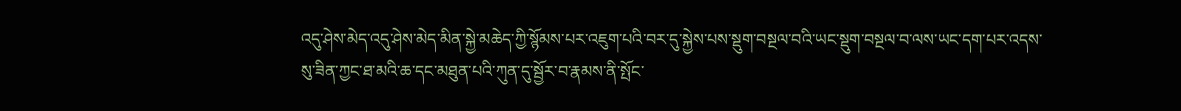འདུ་ཤེས་མེད་འདུ་ཤེས་མེད་མིན་སྐྱེ་མཆེད་ཀྱི་སྙོམས་པར་འཇུག་པའི་བར་དུ་སྐྱེས་པས་སྡུག་བསྔལ་བའི་ཡང་སྡུག་བསྔལ་བ་ལས་ཡང་དག་པར་འདས་སུ་ཟིན་ཀྱང་ཐ་མའི་ཆ་དང་མཐུན་པའི་ཀུན་དུ་སྦྱོར་བ་རྣམས་ནི་སྤོང་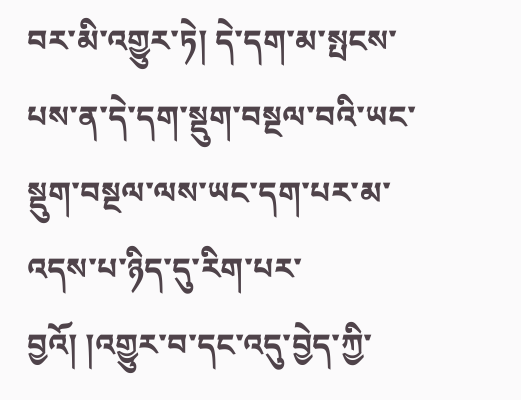བར་མི་འགྱུར་ཏེ། དེ་དག་མ་སྤངས་པས་ན་དེ་དག་སྡུག་བསྔལ་བའི་ཡང་སྡུག་བསྔལ་ལས་ཡང་དག་པར་མ་འདས་པ་ཉིད་དུ་རིག་པར་བྱའོ། །འགྱུར་བ་དང་འདུ་བྱེད་ཀྱི་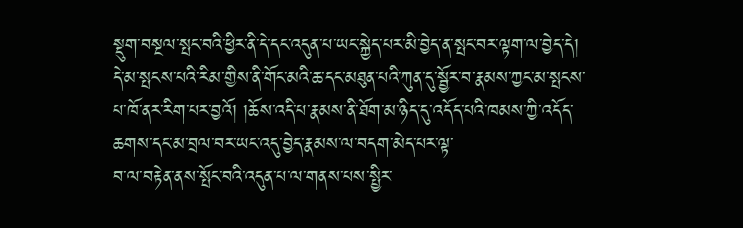སྡུག་བསྔལ་སྤང་བའི་ཕྱིར་ནི་དེ་དང་འདུན་པ་ཡང་སྐྱེད་པར་མི་བྱེད་ན་སྤང་བར་ལྟག་ལ་བྱེད་དེ། དེ་མ་སྤངས་པའི་རིམ་གྱིས་ནི་གོང་མའི་ཆ་དང་མཐུན་པའི་ཀུན་དུ་སྦྱོར་བ་རྣམས་ཀྱང་མ་སྤངས་པ་ཁོ་ནར་རིག་པར་བྱའོ། །ཆོས་འདི་པ་རྣམས་ནི་ཐོག་མ་ཉིད་དུ་འདོད་པའི་ཁམས་ཀྱི་འདོད་ཆགས་དང་མ་བྲལ་བར་ཡང་འདུ་བྱེད་རྣམས་ལ་བདག་མེད་པར་ལྟ་
བ་ལ་བརྟེན་ནས་སྤོང་བའི་འདུན་པ་ལ་གནས་པས་སྤྱིར་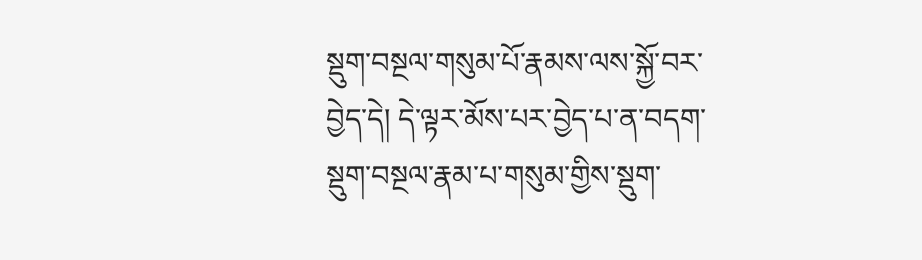སྡུག་བསྔལ་གསུམ་པོ་རྣམས་ལས་སྐྱོ་བར་བྱེད་དེ། དེ་ལྟར་མོས་པར་བྱེད་པ་ན་བདག་སྡུག་བསྔལ་རྣམ་པ་གསུམ་གྱིས་སྡུག་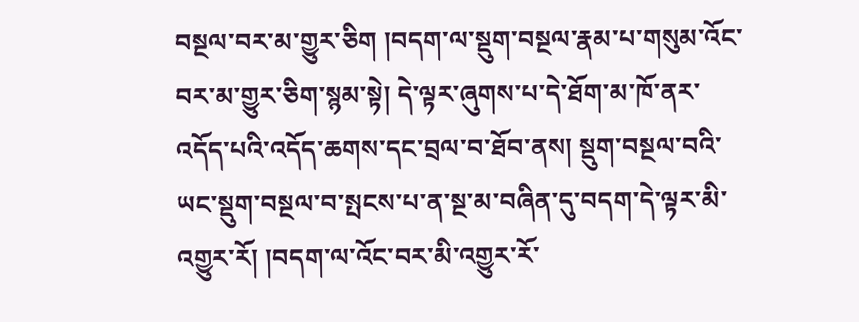བསྔལ་བར་མ་གྱུར་ཅིག །བདག་ལ་སྡུག་བསྔལ་རྣམ་པ་གསུམ་འོང་བར་མ་གྱུར་ཅིག་སྙམ་སྟེ། དེ་ལྟར་ཞུགས་པ་དེ་ཐོག་མ་ཁོ་ནར་འདོད་པའི་འདོད་ཆགས་དང་བྲལ་བ་ཐོབ་ནས། སྡུག་བསྔལ་བའི་ཡང་སྡུག་བསྔལ་བ་སྤངས་པ་ན་སྔ་མ་བཞིན་དུ་བདག་དེ་ལྟར་མི་འགྱུར་རོ། །བདག་ལ་འོང་བར་མི་འགྱུར་རོ་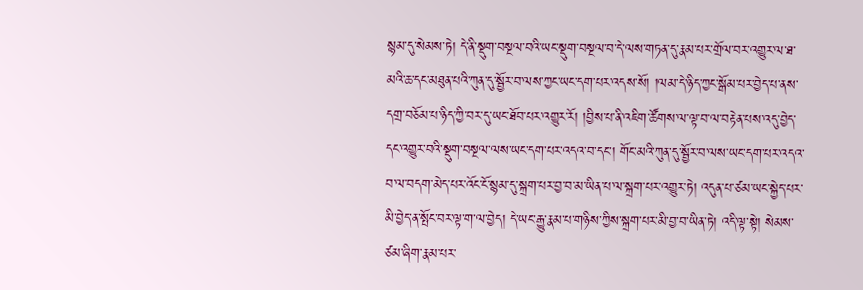སྙམ་དུ་སེམས་ཏེ། དེ་ནི་སྡུག་བསྔལ་བའི་ཡང་སྡུག་བསྔལ་བ་དེ་ལས་གཏན་དུ་རྣམ་པར་གྲོལ་བར་འགྱུར་ལ་ཐ་མའི་ཆ་དང་མཐུན་པའི་ཀུན་དུ་སྦྱོར་བ་ལས་ཀྱང་ཡང་དག་པར་འདས་སོ། །ལམ་དེ་ཉིད་ཀྱང་སྒོམ་པར་བྱེད་པ་ནས་དགྲ་བཅོམ་པ་ཉིད་ཀྱི་བར་དུ་ཡང་ཐོབ་པར་འགྱུར་རོ། །བྱིས་པ་ནི་འཇིག་ཚོགས་ལ་ལྟ་བ་ལ་བརྟེན་པས་འདུ་བྱེད་དང་འགྱུར་བའི་སྡུག་བསྔལ་ལས་ཡང་དག་པར་འདའ་བ་དང་། གོང་མའི་ཀུན་དུ་སྦྱོར་བ་ལས་ཡང་དག་པར་འདའ་བ་ལ་བདག་མེད་པར་འོང་ངོ་སྙམ་དུ་སྐྲག་པར་བྱ་བ་མ་ཡིན་པ་ལ་སྐྲག་པར་འགྱུར་ཏེ། འདུན་པ་ཙམ་ཡང་སྐྱེད་པར་མི་བྱེད་ན་སྤོང་བར་ལྟ་ག་ལ་བྱེད། དེ་ཡང་རྒྱུ་རྣམ་པ་གཉིས་ཀྱིས་སྐྲག་པར་མི་བྱ་བ་ཡིན་ཏེ། འདི་ལྟ་སྟེ། སེམས་ཙམ་ཞིག་རྣམ་པར་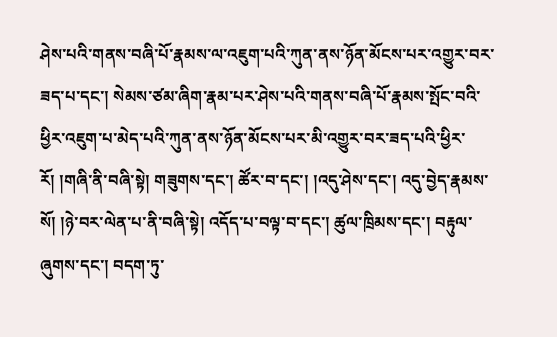ཤེས་པའི་གནས་བཞི་པོ་རྣམས་ལ་འཇུག་པའི་ཀུན་ནས་ཉོན་མོངས་པར་འགྱུར་བར་ཟད་པ་དང་། སེམས་ཙམ་ཞིག་རྣམ་པར་ཤེས་པའི་གནས་བཞི་པོ་རྣམས་སྤོང་བའི་ཕྱིར་འཇུག་པ་མེད་པའི་ཀུན་ནས་ཉོན་མོངས་པར་མི་འགྱུར་བར་ཟད་པའི་ཕྱིར་རོ། །གཞི་ནི་བཞི་སྟེ། གཟུགས་དང་། ཚོར་བ་དང་། །འདུ་ཤེས་དང་། འདུ་བྱེད་རྣམས་སོ། །ཉེ་བར་ལེན་པ་ནི་བཞི་སྟེ། འདོད་པ་བལྟ་བ་དང་། ཚུལ་ཁྲིམས་དང་། བརྟུལ་ཞུགས་དང་། བདག་ཏུ་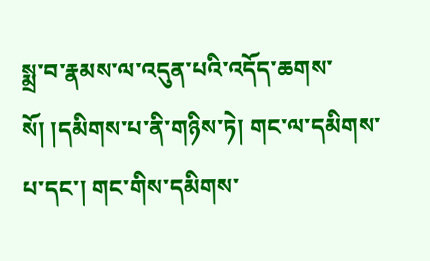སྨྲ་བ་རྣམས་ལ་འདུན་པའི་འདོད་ཆགས་སོ། །དམིགས་པ་ནི་གཉིས་ཏེ། གང་ལ་དམིགས་པ་དང་། གང་གིས་དམིགས་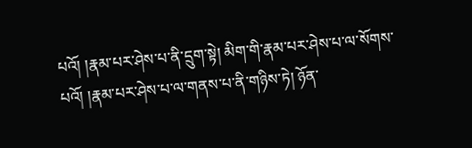པའོ། །རྣམ་པར་ཤེས་པ་ནི་དྲུག་སྟེ། མིག་གི་རྣམ་པར་ཤེས་པ་ལ་སོགས་པའོ། །རྣམ་པར་ཤེས་པ་ལ་གནས་པ་ནི་གཉིས་ཏེ། ཉོན་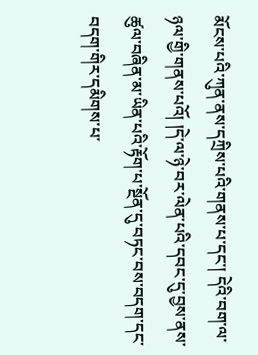མོངས་པའི་ཀུན་ནས་དཀྲིས་པའི་གནས་པ་དང་། དེའི་བག་ལ་ཉལ་གྱི་གནས་པའོ། །དེ་ལ་ཉེ་བར་ལེན་པའི་དབང་དུ་བྱས་ནས་ཚུལ་བཞིན་མ་ཡིན་པའི་རྟོག་པ་སྔོན་དུ་བཏང་བས་བདག་དང་བདག་གིར་དམིགས་པ་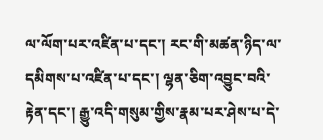ལ་ལོག་པར་འཛིན་པ་དང་། རང་གི་མཚན་ཉིད་ལ་དམིགས་པ་འཛིན་པ་དང་། ལྷན་ཅིག་འབྱུང་བའི་རྟེན་དང་། རྒྱུ་འདི་གསུམ་གྱིས་རྣམ་པར་ཤེས་པ་དེ་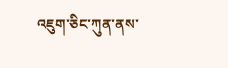འཇུག་ཅིང་ཀུན་ནས་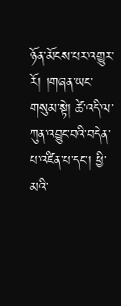ཉོན་མོངས་པར་འགྱུར་རོ། །གཞན་ཡང་གསུམ་སྟེ། ཚེ་འདི་ལ་ཀུན་འབྱུང་བའི་བདེན་པ་འཛིན་པ་དང་། ཕྱི་མའི་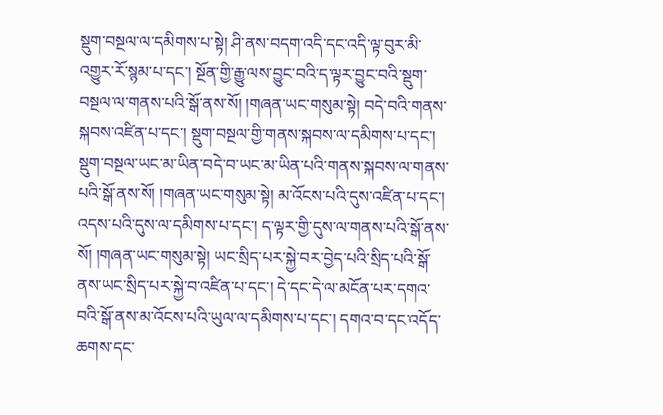སྡུག་བསྔལ་ལ་དམིགས་པ་སྟེ། ཤི་ནས་བདག་འདི་དང་འདི་ལྟ་བུར་མི་འགྱུར་རོ་སྙམ་པ་དང་། སྔོན་གྱི་རྒྱུ་ལས་བྱུང་བའི་ད་ལྟར་བྱུང་བའི་སྡུག་བསྔལ་ལ་གནས་པའི་སྒོ་ནས་སོ། །གཞན་ཡང་གསུམ་སྟེ། བདེ་བའི་གནས་སྐབས་འཛིན་པ་དང་། སྡུག་བསྔལ་གྱི་གནས་སྐབས་ལ་དམིགས་པ་དང་། སྡུག་བསྔལ་ཡང་མ་ཡིན་བདེ་བ་ཡང་མ་ཡིན་པའི་གནས་སྐབས་ལ་གནས་པའི་སྒོ་ནས་སོ། །གཞན་ཡང་གསུམ་སྟེ། མ་འོངས་པའི་དུས་འཛིན་པ་དང་། འདས་པའི་དུས་ལ་དམིགས་པ་དང་། ད་ལྟར་གྱི་དུས་ལ་གནས་པའི་སྒོ་ནས་སོ། །གཞན་ཡང་གསུམ་སྟེ། ཡང་སྲིད་པར་སྐྱེ་བར་བྱེད་པའི་སྲིད་པའི་སྒོ་ནས་ཡང་སྲིད་པར་སྐྱེ་བ་འཛིན་པ་དང་། དེ་དང་དེ་ལ་མངོན་པར་དགའ་བའི་སྒོ་ནས་མ་འོངས་པའི་ཡུལ་ལ་དམིགས་པ་དང་། དགའ་བ་དང་འདོད་ཆགས་དང་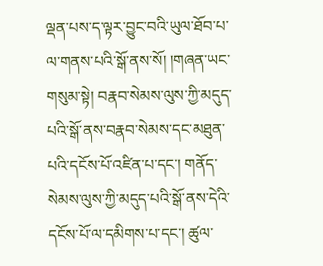ལྡན་པས་ད་ལྟར་བྱུང་བའི་ཡུལ་ཐོབ་པ་ལ་གནས་པའི་སྒོ་ནས་སོ། །གཞན་ཡང་གསུམ་སྟེ། བརྣབ་སེམས་ལུས་ཀྱི་མདུད་པའི་སྒོ་ནས་བརྣབ་སེམས་དང་མཐུན་པའི་དངོས་པོ་འཛིན་པ་དང་། གནོད་སེམས་ལུས་ཀྱི་མདུད་པའི་སྒོ་ནས་དེའི་དངོས་པོ་ལ་དམིགས་པ་དང་། ཚུལ་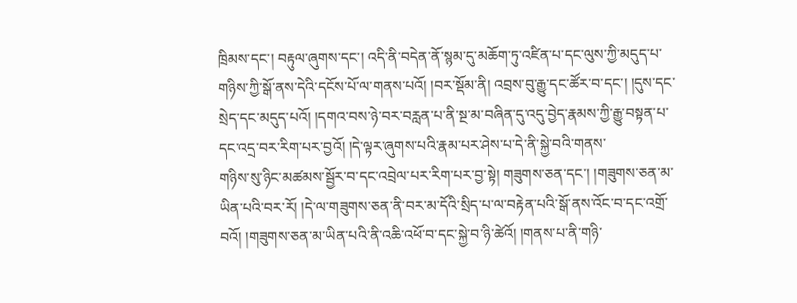ཁྲིམས་དང་། བརྟུལ་ཞུགས་དང་། འདི་ནི་བདེན་ནོ་སྙམ་དུ་མཆོག་ཏུ་འཛིན་པ་དང་ལུས་ཀྱི་མདུད་པ་གཉིས་ཀྱི་སྒོ་ནས་དེའི་དངོས་པོ་ལ་གནས་པའོ། །བར་སྡོམ་ནི། འབྲས་བུ་རྒྱུ་དང་ཚོར་བ་དང་། །དུས་དང་སྲེད་དང་མདུད་པའོ། །དགའ་བས་ཉེ་བར་བརླན་པ་ནི་སྔ་མ་བཞིན་དུ་འདུ་བྱེད་རྣམས་ཀྱི་རྒྱུ་བསྟན་པ་དང་འདྲ་བར་རིག་པར་བྱའོ། །དེ་ལྟར་ཞུགས་པའི་རྣམ་པར་ཤེས་པ་དེ་ནི་སྐྱེ་བའི་གནས་
གཉིས་སུ་ཉིང་མཚམས་སྦྱོར་བ་དང་འབྲེལ་པར་རིག་པར་བྱ་སྟེ། གཟུགས་ཅན་དང་། །གཟུགས་ཅན་མ་ཡིན་པའི་བར་རོ། །དེ་ལ་གཟུགས་ཅན་ནི་བར་མ་དོའི་སྲིད་པ་ལ་བརྟེན་པའི་སྒོ་ནས་འོང་བ་དང་འགྲོ་བའོ། །གཟུགས་ཅན་མ་ཡིན་པའི་ནི་འཆི་འཕོ་བ་དང་སྐྱེ་བ་ཉི་ཚེའོ། །གནས་པ་ནི་གཉི་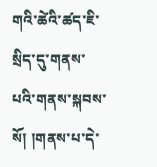གའི་ཚེའི་ཚད་ཇི་སྲིད་དུ་གནས་པའི་གནས་སྐབས་སོ། །གནས་པ་དེ་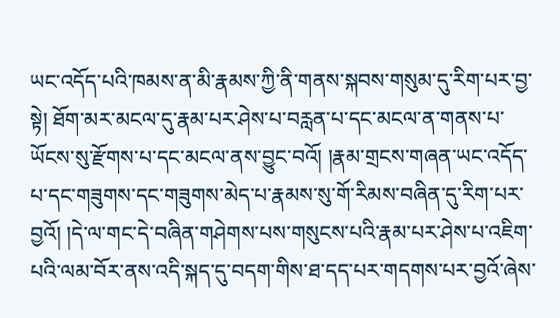ཡང་འདོད་པའི་ཁམས་ན་མི་རྣམས་ཀྱི་ནི་གནས་སྐབས་གསུམ་དུ་རིག་པར་བྱ་སྟེ། ཐོག་མར་མངལ་དུ་རྣམ་པར་ཤེས་པ་བརླན་པ་དང་མངལ་ན་གནས་པ་ཡོངས་སུ་རྫོགས་པ་དང་མངལ་ནས་བྱུང་བའོ། །རྣམ་གྲངས་གཞན་ཡང་འདོད་པ་དང་གཟུགས་དང་གཟུགས་མེད་པ་རྣམས་སུ་གོ་རིམས་བཞིན་དུ་རིག་པར་བྱའོ། །དེ་ལ་གང་དེ་བཞིན་གཤེགས་པས་གསུངས་པའི་རྣམ་པར་ཤེས་པ་འཇིག་པའི་ལམ་བོར་ནས་འདི་སྐད་དུ་བདག་གིས་ཐ་དད་པར་གདགས་པར་བྱའོ་ཞེས་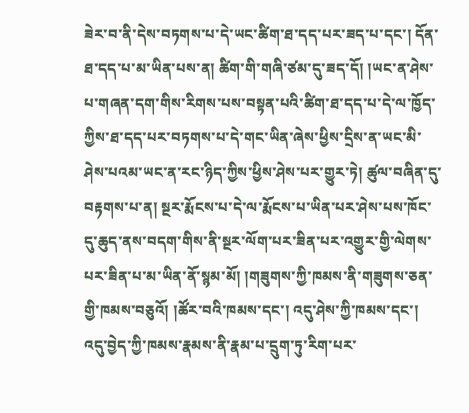ཟེར་བ་ནི་དེས་བཏགས་པ་དེ་ཡང་ཚིག་ཐ་དད་པར་ཟད་པ་དང་། དོན་ཐ་དད་པ་མ་ཡིན་པས་ན། ཚིག་གི་གཞི་ཙམ་དུ་ཟད་དོ། །ཡང་ན་ཤེས་པ་གཞན་དག་གིས་རིགས་པས་བསྟན་པའི་ཚིག་ཐ་དད་པ་དེ་ལ་ཁྱོད་ཀྱིས་ཐ་དད་པར་བཏགས་པ་དེ་གང་ཡིན་ཞེས་ཕྱིས་དྲིས་ན་ཡང་མི་ཤེས་པའམ་ཡང་ན་རང་ཉིད་ཀྱིས་ཕྱིས་ཤེས་པར་གྱུར་ཏེ། ཚུལ་བཞིན་དུ་བརྟགས་པ་ན། སྔར་རྨོངས་པ་དེ་ལ་རྨོངས་པ་ཡིན་པར་ཤེས་པས་ཁོང་དུ་ཆུད་ནས་བདག་གིས་ནི་སྔར་ལོག་པར་ཟིན་པར་འགྱུར་གྱི་ལེགས་པར་ཟིན་པ་མ་ཡིན་ནོ་སྙམ་མོ། །གཟུགས་ཀྱི་ཁམས་ནི་གཟུགས་ཅན་གྱི་ཁམས་བཅུའོ། །ཚོར་བའི་ཁམས་དང་། འདུ་ཤེས་ཀྱི་ཁམས་དང་། འདུ་བྱེད་ཀྱི་ཁམས་རྣམས་ནི་རྣམ་པ་དྲུག་ཏུ་རིག་པར་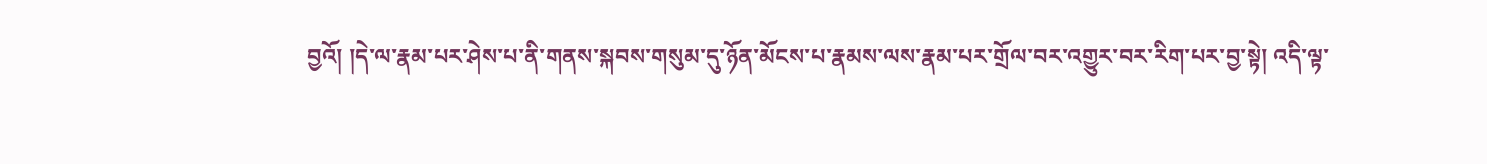བྱའོ། །དེ་ལ་རྣམ་པར་ཤེས་པ་ནི་གནས་སྐབས་གསུམ་དུ་ཉོན་མོངས་པ་རྣམས་ལས་རྣམ་པར་གྲོལ་བར་འགྱུར་བར་རིག་པར་བྱ་སྟེ། འདི་ལྟ་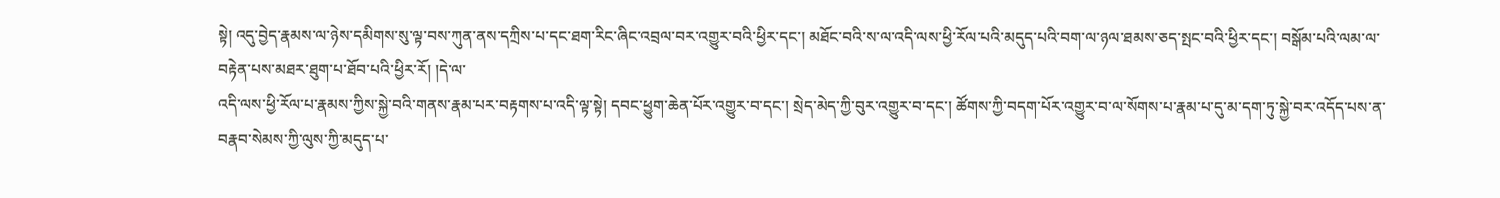སྟེ། འདུ་བྱེད་རྣམས་ལ་ཉེས་དམིགས་སུ་ལྟ་བས་ཀུན་ནས་དཀྲིས་པ་དང་ཐག་རིང་ཞིང་འབྲལ་བར་འགྱུར་བའི་ཕྱིར་དང་། མཐོང་བའི་ས་ལ་འདི་ལས་ཕྱི་རོལ་པའི་མདུད་པའི་བག་ལ་ཉལ་ཐམས་ཅད་སྤང་བའི་ཕྱིར་དང་། བསྒོམ་པའི་ལམ་ལ་བརྟེན་པས་མཐར་ཐུག་པ་ཐོབ་པའི་ཕྱིར་རོ། །དེ་ལ་
འདི་ལས་ཕྱི་རོལ་པ་རྣམས་ཀྱིས་སྐྱེ་བའི་གནས་རྣམ་པར་བརྟགས་པ་འདི་ལྟ་སྟེ། དབང་ཕྱུག་ཆེན་པོར་འགྱུར་བ་དང་། སྲེད་མེད་ཀྱི་བུར་འགྱུར་བ་དང་། ཚོགས་ཀྱི་བདག་པོར་འགྱུར་བ་ལ་སོགས་པ་རྣམ་པ་དུ་མ་དག་ཏུ་སྐྱེ་བར་འདོད་པས་ན་བརྣབ་སེམས་ཀྱི་ལུས་ཀྱི་མདུད་པ་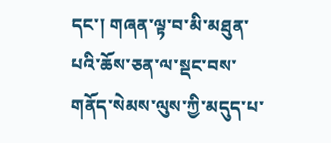དང་། གཞན་ལྟ་བ་མི་མཐུན་པའི་ཆོས་ཅན་ལ་སྡང་བས་གནོད་སེམས་ལུས་ཀྱི་མདུད་པ་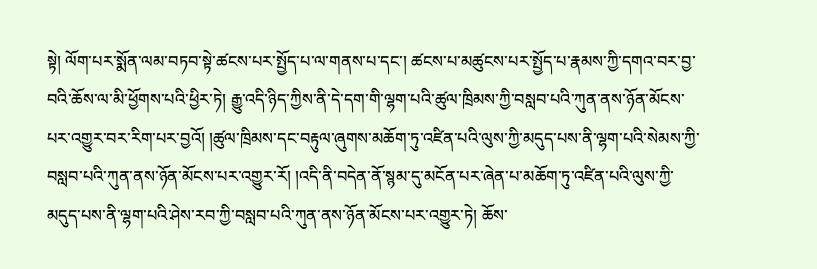སྟེ། ལོག་པར་སྨོན་ལམ་བཏབ་སྟེ་ཚངས་པར་སྤྱོད་པ་ལ་གནས་པ་དང་། ཚངས་པ་མཚུངས་པར་སྤྱོད་པ་རྣམས་ཀྱི་དགའ་བར་བྱ་བའི་ཆོས་ལ་མི་ཕྱོགས་པའི་ཕྱིར་ཏེ། རྒྱུ་འདི་ཉིད་ཀྱིས་ནི་དེ་དག་གི་ལྷག་པའི་ཚུལ་ཁྲིམས་ཀྱི་བསླབ་པའི་ཀུན་ནས་ཉོན་མོངས་པར་འགྱུར་བར་རིག་པར་བྱའོ། །ཚུལ་ཁྲིམས་དང་བརྟུལ་ཞུགས་མཆོག་ཏུ་འཛིན་པའི་ལུས་ཀྱི་མདུད་པས་ནི་ལྷག་པའི་སེམས་ཀྱི་བསླབ་པའི་ཀུན་ནས་ཉོན་མོངས་པར་འགྱུར་རོ། །འདི་ནི་བདེན་ནོ་སྙམ་དུ་མངོན་པར་ཞེན་པ་མཆོག་ཏུ་འཛིན་པའི་ལུས་ཀྱི་མདུད་པས་ནི་ལྷག་པའི་ཤེས་རབ་ཀྱི་བསླབ་པའི་ཀུན་ནས་ཉོན་མོངས་པར་འགྱུར་ཏེ། ཆོས་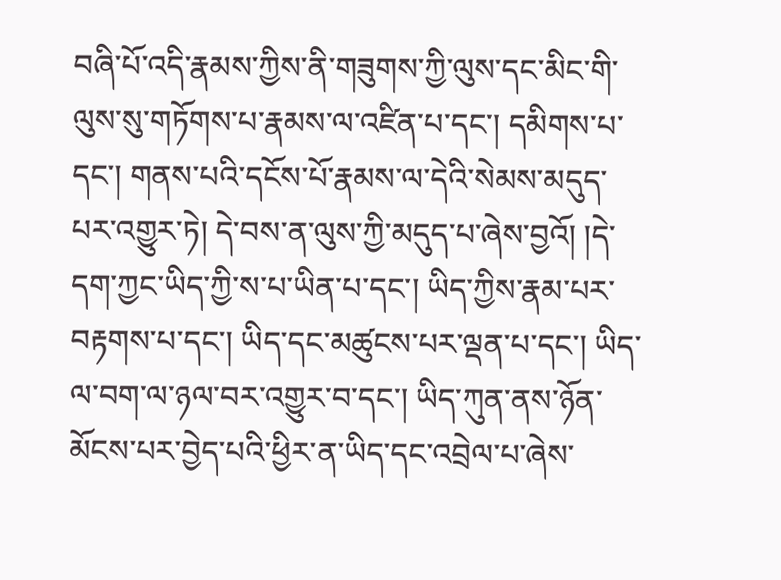བཞི་པོ་འདི་རྣམས་ཀྱིས་ནི་གཟུགས་ཀྱི་ལུས་དང་མིང་གི་ལུས་སུ་གཏོགས་པ་རྣམས་ལ་འཛིན་པ་དང་། དམིགས་པ་དང་། གནས་པའི་དངོས་པོ་རྣམས་ལ་དེའི་སེམས་མདུད་པར་འགྱུར་ཏེ། དེ་བས་ན་ལུས་ཀྱི་མདུད་པ་ཞེས་བྱའོ། །དེ་དག་ཀྱང་ཡིད་ཀྱི་ས་པ་ཡིན་པ་དང་། ཡིད་ཀྱིས་རྣམ་པར་བརྟགས་པ་དང་། ཡིད་དང་མཚུངས་པར་ལྡན་པ་དང་། ཡིད་ལ་བག་ལ་ཉལ་བར་འགྱུར་བ་དང་། ཡིད་ཀུན་ནས་ཉོན་མོངས་པར་བྱེད་པའི་ཕྱིར་ན་ཡིད་དང་འབྲེལ་པ་ཞེས་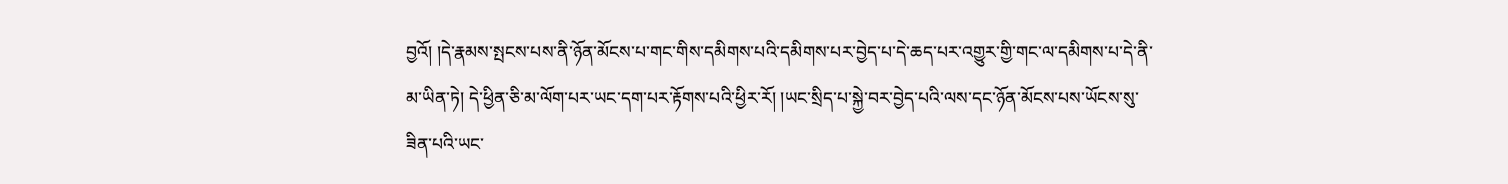བྱའོ། །དེ་རྣམས་སྤངས་པས་ནི་ཉོན་མོངས་པ་གང་གིས་དམིགས་པའི་དམིགས་པར་བྱེད་པ་དེ་ཆད་པར་འགྱུར་གྱི་གང་ལ་དམིགས་པ་དེ་ནི་མ་ཡིན་ཏེ། དེ་ཕྱིན་ཅི་མ་ལོག་པར་ཡང་དག་པར་རྟོགས་པའི་ཕྱིར་རོ། །ཡང་སྲིད་པ་སྐྱེ་བར་བྱེད་པའི་ལས་དང་ཉོན་མོངས་པས་ཡོངས་སུ་ཟིན་པའི་ཡང་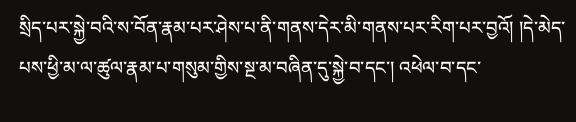སྲིད་པར་སྐྱེ་བའི་ས་བོན་རྣམ་པར་ཤེས་པ་ནི་གནས་དེར་མི་གནས་པར་རིག་པར་བྱའོ། །དེ་མེད་པས་ཕྱི་མ་ལ་ཚུལ་རྣམ་པ་གསུམ་གྱིས་སྔ་མ་བཞིན་དུ་སྐྱེ་བ་དང་། འཕེལ་བ་དང་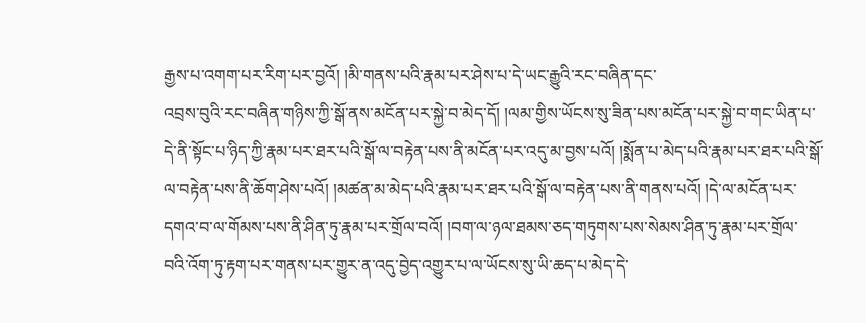རྒྱས་པ་འགག་པར་རིག་པར་བྱའོ། །མི་གནས་པའི་རྣམ་པར་ཤེས་པ་དེ་ཡང་རྒྱུའི་རང་བཞིན་དང་
འབྲས་བུའི་རང་བཞིན་གཉིས་ཀྱི་སྒོ་ནས་མངོན་པར་སྐྱེ་བ་མེད་དོ། །ལམ་གྱིས་ཡོངས་སུ་ཟིན་པས་མངོན་པར་སྐྱེ་བ་གང་ཡིན་པ་དེ་ནི་སྟོང་པ་ཉིད་ཀྱི་རྣམ་པར་ཐར་པའི་སྒོ་ལ་བརྟེན་པས་ནི་མངོན་པར་འདུ་མ་བྱས་པའོ། །སྨོན་པ་མེད་པའི་རྣམ་པར་ཐར་པའི་སྒོ་ལ་བརྟེན་པས་ནི་ཆོག་ཤེས་པའོ། །མཚན་མ་མེད་པའི་རྣམ་པར་ཐར་པའི་སྒོ་ལ་བརྟེན་པས་ནི་གནས་པའོ། །དེ་ལ་མངོན་པར་དགའ་བ་ལ་གོམས་པས་ནི་ཤིན་ཏུ་རྣམ་པར་གྲོལ་བའོ། །བག་ལ་ཉལ་ཐམས་ཅད་གཏུགས་པས་སེམས་ཤིན་ཏུ་རྣམ་པར་གྲོལ་བའི་འོག་ཏུ་རྟག་པར་གནས་པར་གྱུར་ན་འདུ་བྱེད་འགྱུར་པ་ལ་ཡོངས་སུ་ཡི་ཆད་པ་མེད་དེ་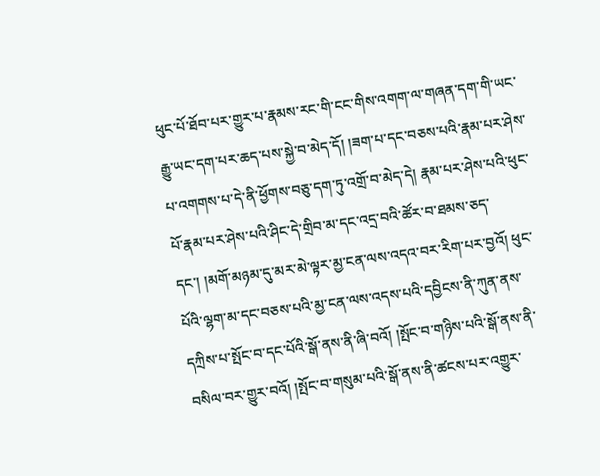ཕུང་པོ་ཐོབ་པར་གྱུར་པ་རྣམས་རང་གི་ངང་གིས་འགག་ལ་གཞན་དག་གི་ཡང་རྒྱུ་ཡང་དག་པར་ཆད་པས་སྐྱེ་བ་མེད་དོ། །ཟག་པ་དང་བཅས་པའི་རྣམ་པར་ཤེས་པ་འགགས་པ་དེ་ནི་ཕྱོགས་བཅུ་དག་ཏུ་འགྲོ་བ་མེད་དེ། རྣམ་པར་ཤེས་པའི་ཕུང་པོ་རྣམ་པར་ཤེས་པའི་ཤིང་དེ་གྲིབ་མ་དང་འདྲ་བའི་ཚོར་བ་ཐམས་ཅད་དང་། །མགོ་མཉམ་དུ་མར་མེ་ལྟར་མྱ་ངན་ལས་འདའ་བར་རིག་པར་བྱའོ། ཕུང་པོའི་ལྷག་མ་དང་བཅས་པའི་མྱ་ངན་ལས་འདས་པའི་དབྱིངས་ནི་ཀུན་ནས་དཀྲིས་པ་སྤོང་བ་དང་པོའི་སྒོ་ནས་ནི་ཞི་བའོ། །སྤོང་བ་གཉིས་པའི་སྒོ་ནས་ནི་བསིལ་བར་གྱུར་བའོ། །སྤོང་བ་གསུམ་པའི་སྒོ་ནས་ནི་ཚངས་པར་འགྱུར་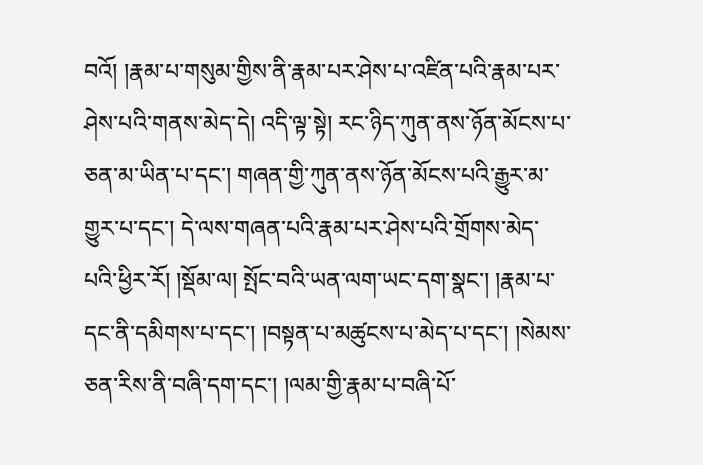བའོ། །རྣམ་པ་གསུམ་གྱིས་ནི་རྣམ་པར་ཤེས་པ་འཛིན་པའི་རྣམ་པར་ཤེས་པའི་གནས་མེད་དེ། འདི་ལྟ་སྟེ། རང་ཉིད་ཀུན་ནས་ཉོན་མོངས་པ་ཅན་མ་ཡིན་པ་དང་། གཞན་གྱི་ཀུན་ནས་ཉོན་མོངས་པའི་རྒྱུར་མ་གྱུར་པ་དང་། དེ་ལས་གཞན་པའི་རྣམ་པར་ཤེས་པའི་གྲོགས་མེད་པའི་ཕྱིར་རོ། །སྡོམ་ལ། སྤོང་བའི་ཡན་ལག་ཡང་དག་སྣང་། །རྣམ་པ་དང་ནི་དམིགས་པ་དང་། །བསྟན་པ་མཚུངས་པ་མེད་པ་དང་། །སེམས་ཅན་རིས་ནི་བཞི་དག་དང་། །ལམ་གྱི་རྣམ་པ་བཞི་པོ་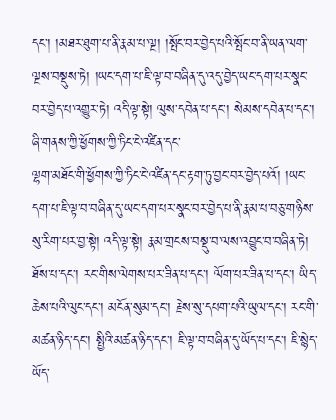དང་། །མཐར་ཐུག་པ་ནི་རྣམ་པ་ལྔ། །སྤོང་བར་བྱེད་པའི་སྤོང་བ་ནི་ཡན་ལག་ལྔས་བསྡུས་ཏེ། །ཡང་དག་པ་ཇི་ལྟ་བ་བཞིན་དུ་འདུ་བྱེད་ཡང་དག་པར་སྣང་བར་བྱེད་པ་འགྱུར་ཏེ། འདི་ལྟ་སྟེ། ལུས་དབེན་པ་དང་། སེམས་དབེན་པ་དང་། ཞི་གནས་ཀྱི་ཕྱོགས་ཀྱི་ཏིང་ངེ་འཛིན་དང་
ལྷག་མཐོང་གི་ཕྱོགས་ཀྱི་ཏིང་ངེ་འཛིན་དང་རྟག་ཏུ་བྱང་བར་བྱེད་པའོ། །ཡང་དག་པ་ཇི་ལྟ་བ་བཞིན་དུ་ཡང་དག་པར་སྣང་བར་བྱེད་པ་ནི་རྣམ་པ་བཅུ་གཉིས་སུ་རིག་པར་བྱ་སྟེ། འདི་ལྟ་སྟེ། རྣམ་གྲངས་བསྡུ་བ་ལས་འབྱུང་བ་བཞིན་ཏེ། ཐོས་པ་དང་། རང་གིས་ལེགས་པར་ཟིན་པ་དང་། ལོག་པར་ཟིན་པ་དང་། ཡིད་ཆེས་པའི་ལུང་དང་། མངོན་སུམ་དང་། རྗེས་སུ་དཔག་པའི་ཡུལ་དང་། རང་གི་མཚན་ཉིད་དང་། སྤྱིའི་མཚན་ཉིད་དང་། ཇི་ལྟ་བ་བཞིན་དུ་ཡོད་པ་དང་། ཇི་སྙེད་ཡོད་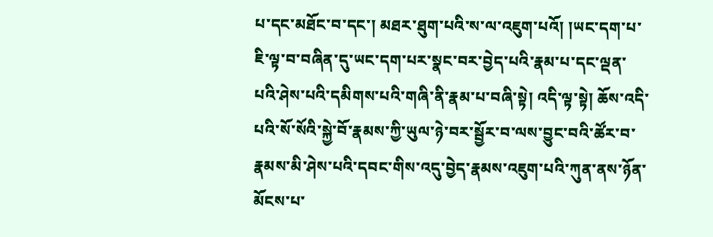པ་དང་མཐོང་བ་དང་། མཐར་ཐུག་པའི་ས་ལ་འཇུག་པའོ། །ཡང་དག་པ་ཇི་ལྟ་བ་བཞིན་དུ་ཡང་དག་པར་སྣང་བར་བྱེད་པའི་རྣམ་པ་དང་ལྡན་པའི་ཤེས་པའི་དམིགས་པའི་གཞི་ནི་རྣམ་པ་བཞི་སྟེ། འདི་ལྟ་སྟེ། ཆོས་འདི་པའི་སོ་སོའི་སྐྱེ་བོ་རྣམས་ཀྱི་ཡུལ་ཉེ་བར་སྦྱོར་བ་ལས་བྱུང་བའི་ཚོར་བ་རྣམས་མི་ཤེས་པའི་དབང་གིས་འདུ་བྱེད་རྣམས་འཇུག་པའི་ཀུན་ནས་ཉོན་མོངས་པ་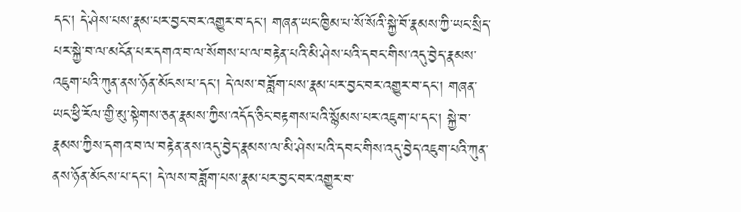དང་། དེ་ཤེས་པས་རྣམ་པར་བྱང་བར་འགྱུར་བ་དང་། གཞན་ཡང་ཁྱིམ་པ་སོ་སོའི་སྐྱེ་བོ་རྣམས་ཀྱི་ཡང་སྲིད་པར་སྐྱེ་བ་ལ་མངོན་པར་དགའ་བ་ལ་སོགས་པ་ལ་བརྟེན་པའི་མི་ཤེས་པའི་དབང་གིས་འདུ་བྱེད་རྣམས་འཇུག་པའི་ཀུན་ནས་ཉོན་མོངས་པ་དང་། དེ་ལས་བཟློག་པས་རྣམ་པར་བྱང་བར་འགྱུར་བ་དང་། གཞན་ཡང་ཕྱི་རོལ་གྱི་མུ་སྟེགས་ཅན་རྣམས་ཀྱིས་འདོད་ཅིང་བརྟགས་པའི་སྙོམས་པར་འཇུག་པ་དང་། སྐྱེ་བ་རྣམས་ཀྱིས་དགའ་བ་ལ་བརྟེན་ནས་འདུ་བྱེད་རྣམས་ལ་མི་ཤེས་པའི་དབང་གིས་འདུ་བྱེད་འཇུག་པའི་ཀུན་ནས་ཉོན་མོངས་པ་དང་། དེ་ལས་བཟློག་པས་རྣམ་པར་བྱང་བར་འགྱུར་བ་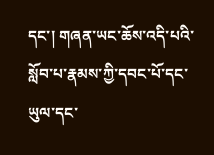དང་། གཞན་ཡང་ཆོས་འདི་པའི་སློབ་པ་རྣམས་ཀྱི་དབང་པོ་དང་ཡུལ་དང་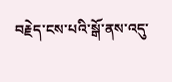བརྗེད་ངས་པའི་སྒོ་ནས་འདུ་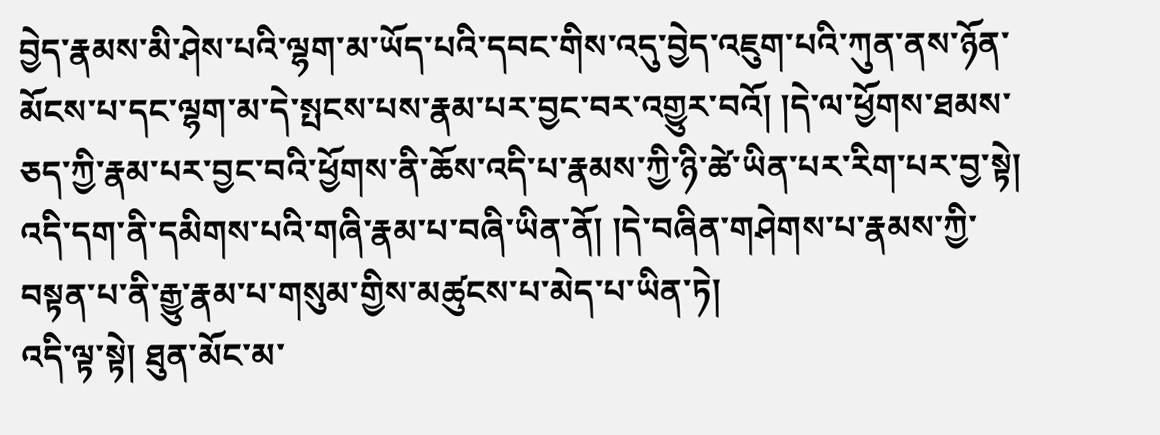བྱེད་རྣམས་མི་ཤེས་པའི་ལྷག་མ་ཡོད་པའི་དབང་གིས་འདུ་བྱེད་འཇུག་པའི་ཀུན་ནས་ཉོན་མོངས་པ་དང་ལྷག་མ་དེ་སྤངས་པས་རྣམ་པར་བྱང་བར་འགྱུར་བའོ། །དེ་ལ་ཕྱོགས་ཐམས་ཅད་ཀྱི་རྣམ་པར་བྱང་བའི་ཕྱོགས་ནི་ཆོས་འདི་པ་རྣམས་ཀྱི་ཉི་ཚེ་ཡིན་པར་རིག་པར་བྱ་སྟེ། འདི་དག་ནི་དམིགས་པའི་གཞི་རྣམ་པ་བཞི་ཡིན་ནོ། །དེ་བཞིན་གཤེགས་པ་རྣམས་ཀྱི་བསྟན་པ་ནི་རྒྱུ་རྣམ་པ་གསུམ་གྱིས་མཚུངས་པ་མེད་པ་ཡིན་ཏེ།
འདི་ལྟ་སྟེ། ཐུན་མོང་མ་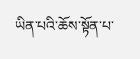ཡིན་པའི་ཆོས་སྟོན་པ་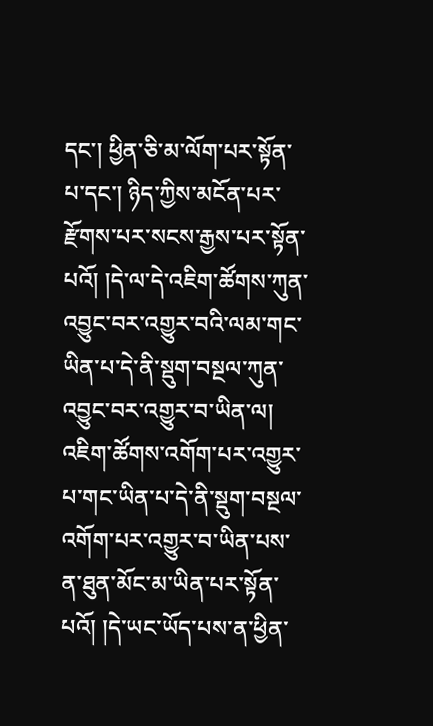དང་། ཕྱིན་ཅི་མ་ལོག་པར་སྟོན་པ་དང་། ཉིད་ཀྱིས་མངོན་པར་རྫོགས་པར་སངས་རྒྱས་པར་སྟོན་པའོ། །དེ་ལ་དེ་འཇིག་ཚོགས་ཀུན་འབྱུང་བར་འགྱུར་བའི་ལམ་གང་ཡིན་པ་དེ་ནི་སྡུག་བསྔལ་ཀུན་འབྱུང་བར་འགྱུར་བ་ཡིན་ལ། འཇིག་ཚོགས་འགོག་པར་འགྱུར་པ་གང་ཡིན་པ་དེ་ནི་སྡུག་བསྔལ་འགོག་པར་འགྱུར་བ་ཡིན་པས་ན་ཐུན་མོང་མ་ཡིན་པར་སྟོན་པའོ། །དེ་ཡང་ཡོད་པས་ན་ཕྱིན་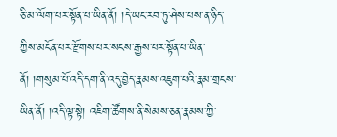ཅི་མ་ལོག་པར་སྟོན་པ་ཡིན་ནོ། །དེ་ཡང་རབ་ཏུ་ཤེས་པས་ན་ཉིད་ཀྱིས་མངོན་པར་རྫོགས་པར་སངས་རྒྱས་པར་སྟོན་པ་ཡིན་ནོ། །གསུམ་པོ་འདི་དག་ནི་འདུ་བྱེད་རྣམས་འཇུག་པའི་རྣམ་གྲངས་ཡིན་ནོ། །འདི་ལྟ་སྟེ། འཇིག་ཚོགས་ནི་སེམས་ཅན་རྣམས་ཀྱི་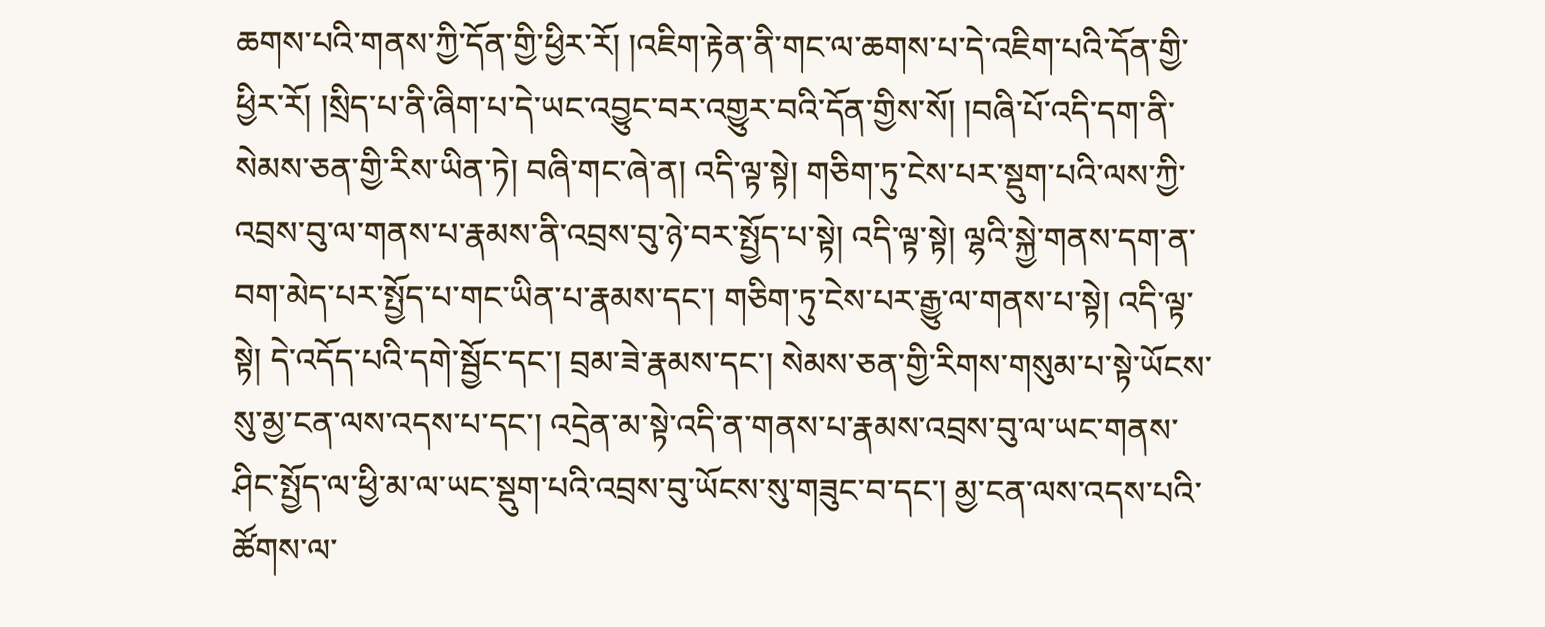ཆགས་པའི་གནས་ཀྱི་དོན་གྱི་ཕྱིར་རོ། །འཇིག་རྟེན་ནི་གང་ལ་ཆགས་པ་དེ་འཇིག་པའི་དོན་གྱི་ཕྱིར་རོ། །སྲིད་པ་ནི་ཞིག་པ་དེ་ཡང་འབྱུང་བར་འགྱུར་བའི་དོན་གྱིས་སོ། །བཞི་པོ་འདི་དག་ནི་སེམས་ཅན་གྱི་རིས་ཡིན་ཏེ། བཞི་གང་ཞེ་ན། འདི་ལྟ་སྟེ། གཅིག་ཏུ་ངེས་པར་སྡུག་པའི་ལས་ཀྱི་འབྲས་བུ་ལ་གནས་པ་རྣམས་ནི་འབྲས་བུ་ཉེ་བར་སྤྱོད་པ་སྟེ། འདི་ལྟ་སྟེ། ལྷའི་སྐྱེ་གནས་དག་ན་བག་མེད་པར་སྤྱོད་པ་གང་ཡིན་པ་རྣམས་དང་། གཅིག་ཏུ་ངེས་པར་རྒྱུ་ལ་གནས་པ་སྟེ། འདི་ལྟ་སྟེ། དེ་འདོད་པའི་དགེ་སྦྱོང་དང་། བྲམ་ཟེ་རྣམས་དང་། སེམས་ཅན་གྱི་རིགས་གསུམ་པ་སྟེ་ཡོངས་སུ་མྱ་ངན་ལས་འདས་པ་དང་། འདྲེན་མ་སྟེ་འདི་ན་གནས་པ་རྣམས་འབྲས་བུ་ལ་ཡང་གནས་ཤིང་སྤྱོད་ལ་ཕྱི་མ་ལ་ཡང་སྡུག་པའི་འབྲས་བུ་ཡོངས་སུ་གཟུང་བ་དང་། མྱ་ངན་ལས་འདས་པའི་ཚོགས་ལ་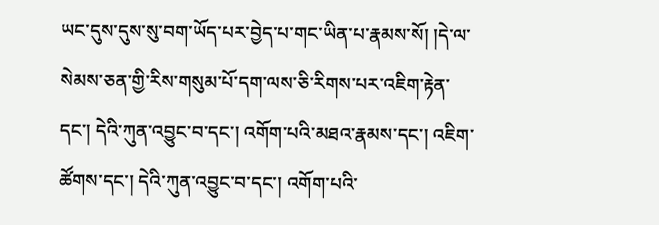ཡང་དུས་དུས་སུ་བག་ཡོད་པར་བྱེད་པ་གང་ཡིན་པ་རྣམས་སོ། །དེ་ལ་སེམས་ཅན་གྱི་རིས་གསུམ་པོ་དག་ལས་ཅི་རིགས་པར་འཇིག་རྟེན་དང་། དེའི་ཀུན་འབྱུང་བ་དང་། འགོག་པའི་མཐའ་རྣམས་དང་། འཇིག་ཚོགས་དང་། དེའི་ཀུན་འབྱུང་བ་དང་། འགོག་པའི་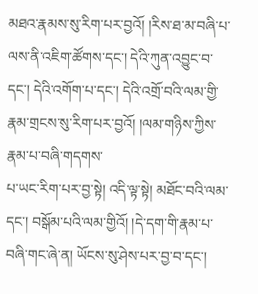མཐའ་རྣམས་སུ་རིག་པར་བྱའོ། །རིས་ཐ་མ་བཞི་པ་ལས་ནི་འཇིག་ཚོགས་དང་། དེའི་ཀུན་འབྱུང་བ་དང་། དེའི་འགོག་པ་དང་། དེའི་འགྲོ་བའི་ལམ་གྱི་རྣམ་གྲངས་སུ་རིག་པར་བྱའོ། །ལམ་གཉིས་ཀྱིས་རྣམ་པ་བཞི་གདགས་
པ་ཡང་རིག་པར་བྱ་སྟེ། འདི་ལྟ་སྟེ། མཐོང་བའི་ལམ་དང་། བསྒོམ་པའི་ལམ་གྱིའོ། །དེ་དག་གི་རྣམ་པ་བཞི་གང་ཞེ་ན། ཡོངས་སུ་ཤེས་པར་བྱ་བ་དང་།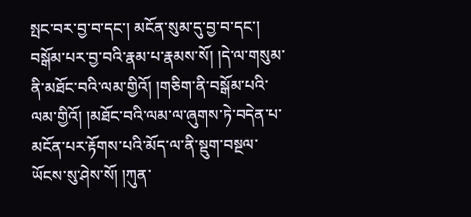སྤང་བར་བྱ་བ་དང་། མངོན་སུམ་དུ་བྱ་བ་དང་། བསྒོམ་པར་བྱ་བའི་རྣམ་པ་རྣམས་སོ། །དེ་ལ་གསུམ་ནི་མཐོང་བའི་ལམ་གྱིའོ། །གཅིག་ནི་བསྒོམ་པའི་ལམ་གྱིའོ། །མཐོང་བའི་ལམ་ལ་ཞུགས་ཏེ་བདེན་པ་མངོན་པར་རྟོགས་པའི་མོད་ལ་ནི་སྡུག་བསྔལ་ཡོངས་སུ་ཤེས་སོ། །ཀུན་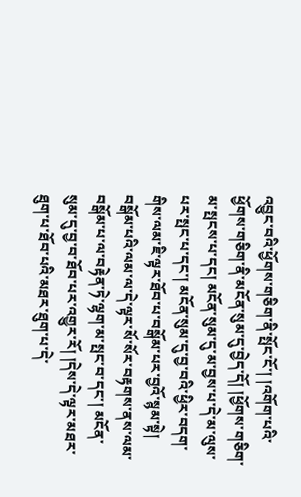འབྱུང་བའི་ཕྱོགས་གཅིག་ནི་སྤོང་ངོ་། །འགོག་པའི་ཕྱོགས་གཅིག་ནི་མངོན་སུམ་དུ་བྱེད་དོ། །ཕྱོགས་གཅིག་མ་སྤངས་པ་དང། མངོན་སུམ་དུ་མ་བྱས་པ་དེ་མ་ལུས་པར་སྤང་པ་དང་། མངོན་སུམ་དུ་བྱ་བའི་ཕྱིར་བདག་གིས་ལམ་ཇི་ལྟར་ཐོབ་པ་བསྒོམ་པར་བྱའོ་སྙམ་སྟེ། བསྒོམ་པའི་ལམ་ལ་དེ་ལྟར་སོ་སོར་བརྟགས་ནས་ལམ་བསྒོམ་པ་ལ་བརྟེན་ཏེ་ལྷག་མ་སྤང་བ་དང་། མངོན་སུམ་དུ་བྱ་བ་ཐོབ་པར་འགྱུར་རོ། །དེས་དེ་ལྟར་མཐར་ཐུག་པ་ཐོབ་པའི་མཐར་ཐུག་པ་དེ་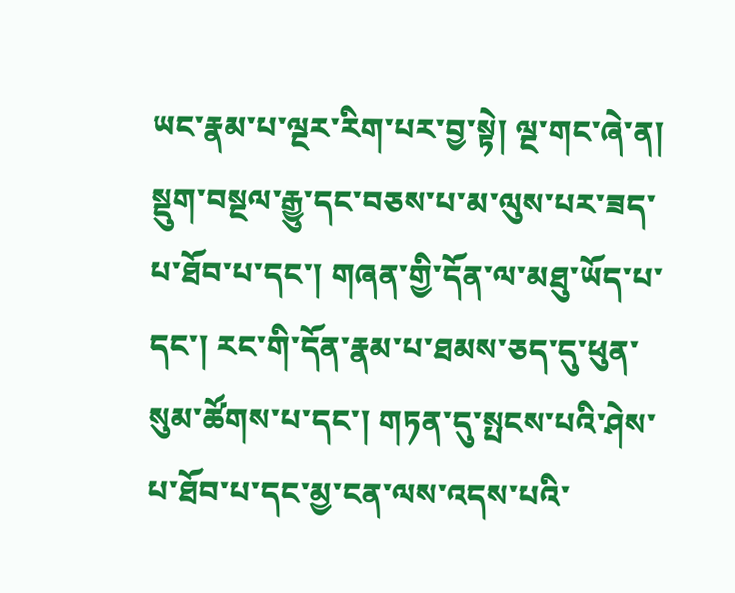ཡང་རྣམ་པ་ལྔར་རིག་པར་བྱ་སྟེ། ལྔ་གང་ཞེ་ན། སྡུག་བསྔལ་རྒྱུ་དང་བཅས་པ་མ་ལུས་པར་ཟད་པ་ཐོབ་པ་དང་། གཞན་གྱི་དོན་ལ་མཐུ་ཡོད་པ་དང་། རང་གི་དོན་རྣམ་པ་ཐམས་ཅད་དུ་ཕུན་སུམ་ཚོགས་པ་དང་། གཏན་དུ་སྤངས་པའི་ཤེས་པ་ཐོབ་པ་དང་མྱ་ངན་ལས་འདས་པའི་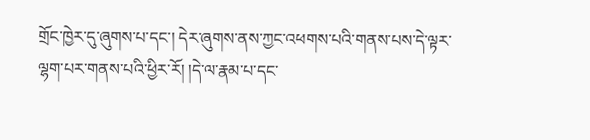གྲོང་ཁྱེར་དུ་ཞུགས་པ་དང་། དེར་ཞུགས་ནས་ཀྱང་འཕགས་པའི་གནས་པས་དེ་ལྟར་ལྷག་པར་གནས་པའི་ཕྱིར་རོ། །དེ་ལ་རྣམ་པ་དང་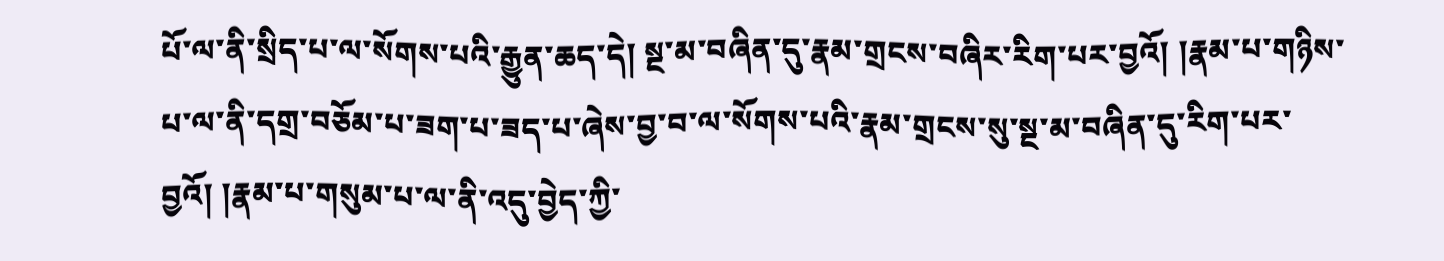པོ་ལ་ནི་སྲིད་པ་ལ་སོགས་པའི་རྒྱུན་ཆད་དེ། སྔ་མ་བཞིན་དུ་རྣམ་གྲངས་བཞིར་རིག་པར་བྱའོ། །རྣམ་པ་གཉིས་པ་ལ་ནི་དགྲ་བཅོམ་པ་ཟག་པ་ཟད་པ་ཞེས་བྱ་བ་ལ་སོགས་པའི་རྣམ་གྲངས་སུ་སྔ་མ་བཞིན་དུ་རིག་པར་བྱའོ། །རྣམ་པ་གསུམ་པ་ལ་ནི་འདུ་བྱེད་ཀྱི་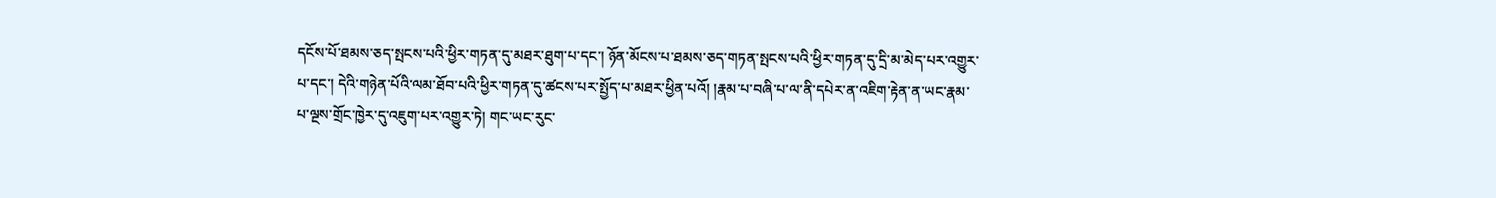དངོས་པོ་ཐམས་ཅད་སྤངས་པའི་ཕྱིར་གཏན་དུ་མཐར་ཐུག་པ་དང་། ཉོན་མོངས་པ་ཐམས་ཅད་གཏན་སྤངས་པའི་ཕྱིར་གཏན་དུ་དྲི་མ་མེད་པར་འགྱུར་པ་དང་། དེའི་གཉེན་པོའི་ལམ་ཐོབ་པའི་ཕྱིར་གཏན་དུ་ཚངས་པར་སྤྱོད་པ་མཐར་ཕྱིན་པའོ། །རྣམ་པ་བཞི་པ་ལ་ནི་དཔེར་ན་འཇིག་རྟེན་ན་ཡང་རྣམ་པ་ལྔས་གྲོང་ཁྱེར་དུ་འཇུག་པར་འགྱུར་ཏེ། གང་ཡང་རུང་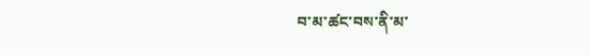བ་མ་ཚང་བས་ནི་མ་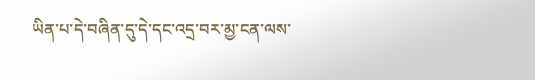ཡིན་པ་དེ་བཞིན་དུ་དེ་དང་འདྲ་བར་མྱ་ངན་ལས་